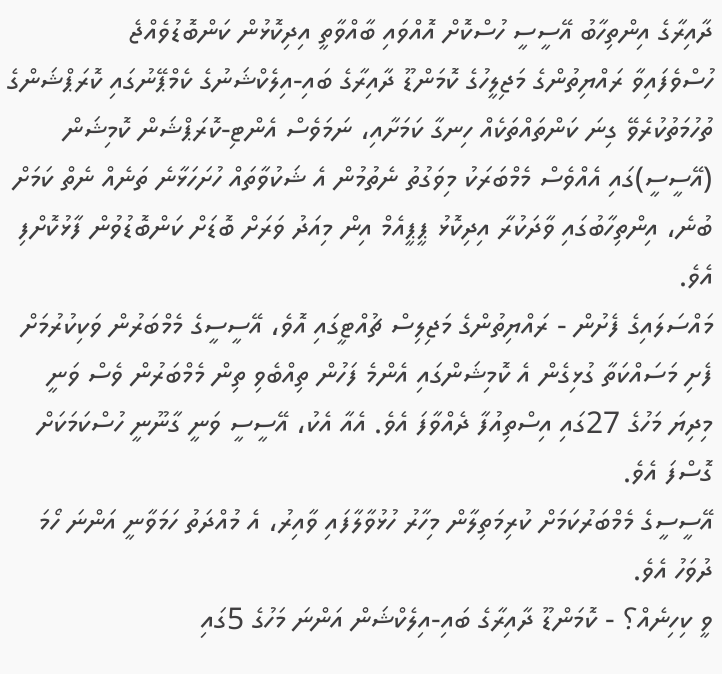ދާއިރާގެ އިންތިހާބު އޭސީސީ ހުސްކޮށް އޮއްވައި ބާއްވާތީ އިދިކޮޅުން ކަންބޮޑުވެއްޖެ
ހުސްވެފައިވާ ރައްޔިތުންގެ މަޖިލީހުގެ ކޮމަންޑޫ ދާއިރާގެ ބައި-އިލެކްޝަނުގެ ކެމްޕޭނުގައި ކޮރަޕްޝަންގެ ތުހުމަތުކުރެވޭ ގިނަ ކަންތައްތަކެއް ހިނގާ ކަމަށާއި، ނަމަވެސް އެންޓި-ކޮރަޕްޝަން ކޮމިޝަން (އޭސީސީ)ގައި އެއްވެސް މެމްބަރަކު މިވަގުތު ނެތުމުން އެ ޝަކުވާތައް ހުށަހަޅާނެ ތަނެއް ނެތް ކަމަށް ބުނެ، އިންތިހާބުގައި ވާދަކުރާ އިދިކޮޅު ޕީޕީއެމް އިން މިއަދު ވަރަށް ބޮޑަށް ކަންބޮޑުވުން ފާޅުކޮށްފި އެވެ.
މައްސަލައިގެ ފެށުން - ރައްޔިތުންގެ މަޖިލިސް ޗުއްޓީގައި އޮވެ، އޭސީސީގެ މެމްބަރުން ވަކިކުރުމަށް ފެށި މަސައްކަތާ ގުޅިގެން އެ ކޮމިޝަންގައި އެންމެ ފަހުން ތިއްބެވި ތިން މެމްބަރުން ވެސް ވަނީ މިދިޔަ މަހުގެ 27ގައި އިސްތިއުފާ ދެއްވާފަ އެވެ. އެއާ އެކު، އޭސީސީ ވަނީ ގާނޫނީ ހުސްކަމަކަށް ގޮސްފަ އެވެ.
އޭސީސީގެ މެމްބަރުކަމަށް ކުރިމަތިލާން މިހާރު ހުޅުވާލާފައި ވާއިރު، އެ މުއްދަތު ހަމަވާނީ އަންނަ ހޯމަ ދުވަހު އެވެ.
ވީ ކިހިނެއް؟ - ކޮމަންޑޫ ދާއިރާގެ ބައި-އިލެކްޝަން އަންނަ މަހުގެ 5ގައި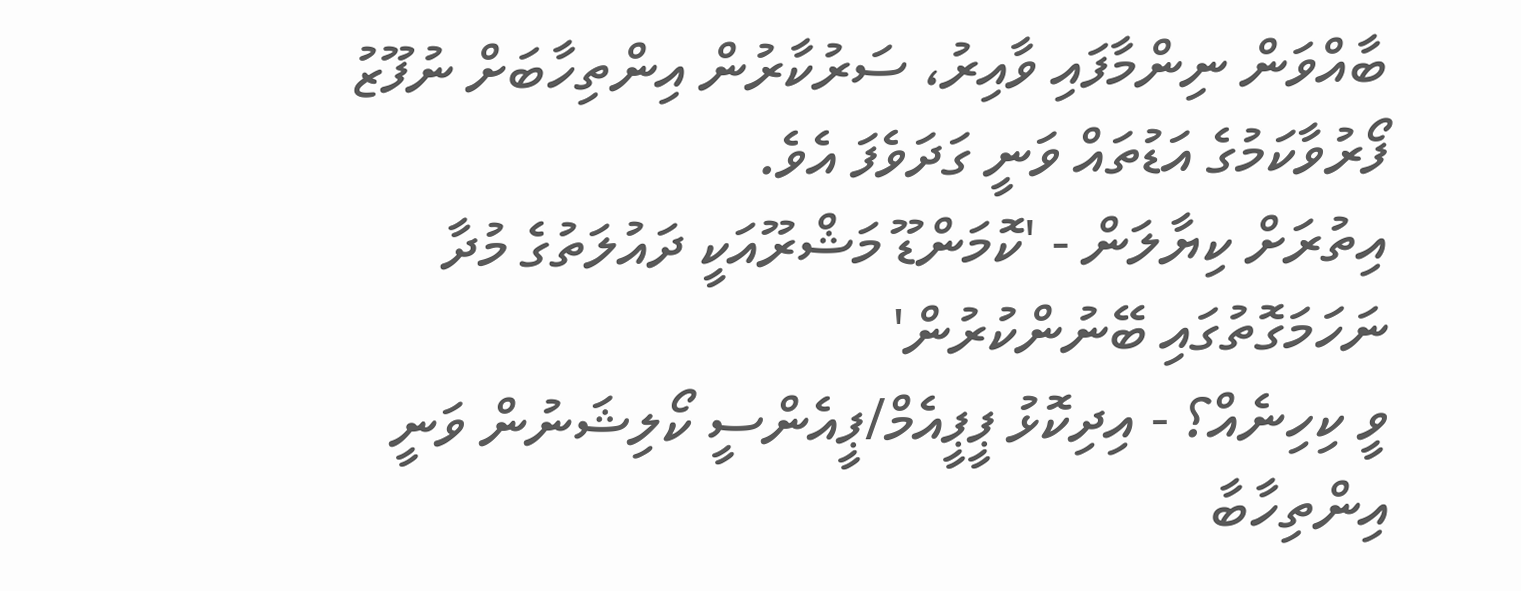ބާއްވަން ނިންމާފައި ވާއިރު، ސަރުކާރުން އިންތިހާބަށް ނުފޫޒު ފޯރުވާކަމުގެ އަޑުތައް ވަނީ ގަދަވެފަ އެވެ.
އިތުރަށް ކިޔާލަން - 'ކޮމަންޑޫ މަޝްރޫއަކީ ދައުލަތުގެ މުދާ ނަހަމަގޮތުގައި ބޭނުންކުރުން'
ވީ ކިހިނެއް؟ - އިދިކޮޅު ޕީޕީއެމް/ޕީއެންސީ ކޯލިޝަނުން ވަނީ އިންތިހާބާ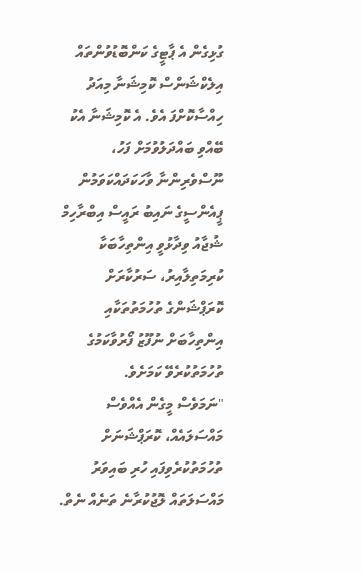ގުޅިގެން އެ ޕާޓީގެ ކަންބޮޑުވުންތައް އިލެކްޝަންސް ކޮމިޝަނާ މިއަދު ހިއްސާކޮށްފަ އެވެ. އެ ކޮމިޝަނާ އެކު ބޭއްވި ބައްދަލުވުމަށް ފަހު، ނޫސްވެރިންނާ ވާހަކަދައްކަވަމުން ޕީއެންސީގެ ނައިބު ރައީސް އިބްރާހިމް ޝުޖާއު ވިދާޅުވީ އިންތިހާބަކާ ކުރިމަތިލާއިރު، ސަރުކާރަށް ކޮރަޕްޝަންގެ ތުހުމަތުތަކާއި އިންތިހާބަށް ނުފޫޒު ފޯރުވާކަމުގެ ތުހުމަތުކުރެވޭ ކަމަށެވެ.
"ނަމަވެސް މީގެން އެއްވެސް މައްސަލައެއް، ކޮރަޕްޝަނަށް ތުހުމަތުކުރެވިފައި ހުރި ބައިވަރު މައްސަލަތައް ލޮޖުކުރާނެ ތަނެއް ނެތް.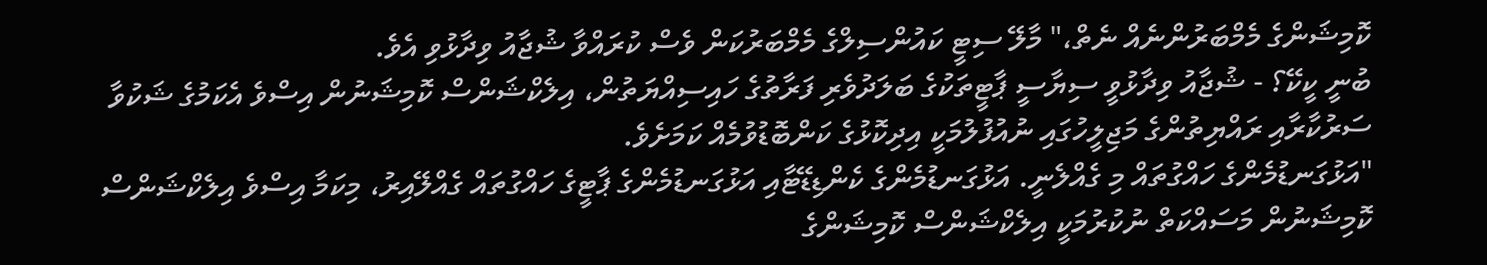ކޮމިޝަންގެ މެމްބަރުންނެއް ނެތް،" މާލޭ ސިޓީ ކައުންސިލްގެ މެމްބަރުކަން ވެސް ކުރައްވާ ޝުޖާއު ވިދާޅުވި އެވެ.
ބުނީ ކީކޭ؟ - ޝުޖާއު ވިދާޅުވީ ސިޔާސީ ޕާޓީތަކުގެ ބަލަދުވެރި ފަރާތުގެ ހައިސިއްޔަތުން، އިލެކްޝަންސް ކޮމިޝަނުން އިސްވެ އެކަމުގެ ޝަކުވާ ސަރުކާރާއި ރައްޔިތުންގެ މަޖިލީހުގައި ނުއުފުލުމަކީ އިދިކޮޅުގެ ކަންބޮޑުވުމެއް ކަމަށެވެ.
"އަޅުގަނޑުމެންގެ ހައްގުތައް މި ގެއްލެނީ. އަޅުގަނޑުމެންގެ ކެންޑިޑޭޓާއި އަޅުގަނޑުމެންގެ ޕާޓީގެ ހައްގުތައް ގެއްލޭއިރު، މިކަމާ އިސްވެ އިލެކްޝަންސް ކޮމިޝަނުން މަސައްކަތް ނުކުރުމަކީ އިލެކްޝަންސް ކޮމިޝަންގެ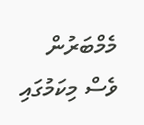މެމްބަރުން ވެސް މިކަމުގައި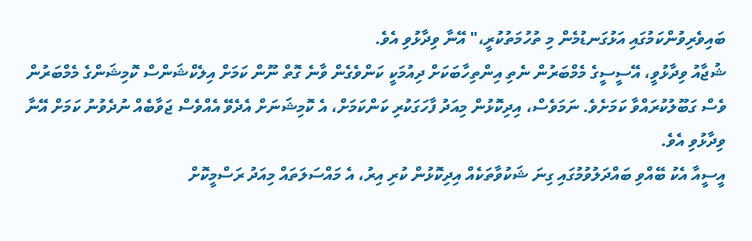ބައިވެރިވުންކަމުގައި އަޅުގަނޑުމެން މި ތުހުމަތުކުރީ،" އޭނާ ވިދާޅުވި އެވެ.
ޝުޖާއު ވިދާޅުވީ، އޭސީސީގެ މެމްބަރުން ނެތި އިންތިހާބަކަށް ދިއުމަކީ ކަންވެގެން ވާނެ ގޮތް ނޫން ކަމަށް އިލެކްޝަންސް ކޮމިޝަންގެ މެމްބަރުން ވެސް ގަބޫލުކުރައްވާ ކަމަށެވެ. ނަމަވެސް، އިދިކޮޅުން މިއަދު ފާހަގަކުރި ކަންކަމަށް، އެ ކޮމިޝަނަށް އެދެވޭ އެއްވެސް ޖަވާބެއް ނުދެވުނު ކަމަށް އޭނާ ވިދާޅުވި އެވެ.
އީސީއާ އެކު ބޭއްވި ބައްދަލުވުމުގައި ގިނަ ޝަކުވާތަކެއް އިދިކޮޅުން ކުރި އިރު، އެ މައްސަލަތައް މިއަދު ރަސްމީކޮށް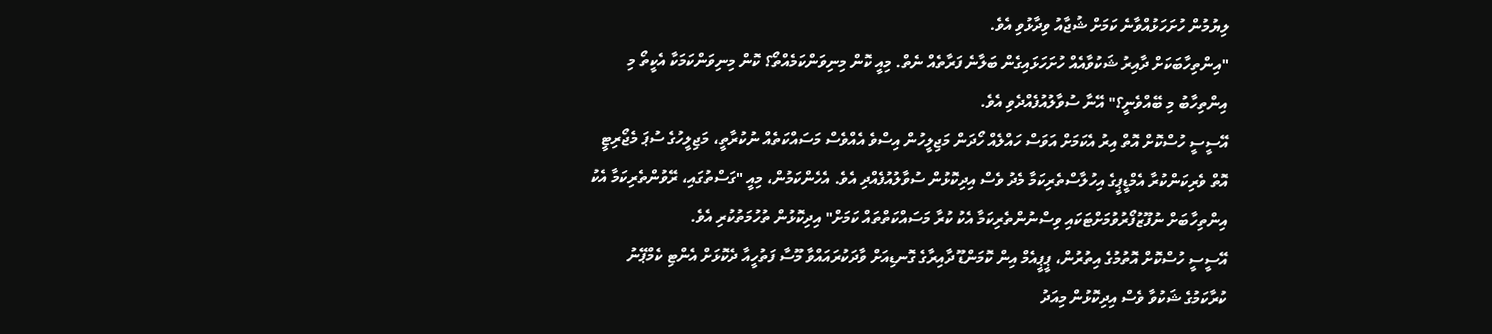ލިޔުމުން ހުށަހަޅުއްވާނެ ކަމަށް ޝުޖާއު ވިދާޅުވި އެވެ.
"އިންތިހާބަކަށް ދާއިރު ޝަކުވާއެއް ހުށަހަޅައިގެން ބަލާނެ ފަރާތެއް ނެތް. މިއީ ކޮން މިނިވަންކަމެއްތޯ؟ ކޮން މިނިވަންކަމަކާ އެކީތޯ މި އިންތިހާބު މި ބޭއްވެނީ؟" އޭނާ ސުވާލުއުފެއްދެވި އެވެ.
އޭސީސީ ހުސްކޮށް އޮތް އިރު އެކަމަށް އަވަސް ހައްލެއް ހޯދަން މަޖިލީހުން އިސްވެ އެއްވެސް މަސައްކަތެއް ނުކުރާތީ، މަޖިލީހުގެ ސުޕަ މެޖޯރިޓީ އޮތް ވެރިކަންކުރާ އެމްޑީޕީގެ އިހުލާސްތެރިކަމާ މެދު ވެސް އިދިކޮޅުން ސުވާލުއުފެއްދި އެވެ. އެހެންކަމުން، މިއީ "ގަސްތުގައި، ރޭވުންތެރިކަމާ އެކު އިންތިހާބަށް ނުފޫޒުފޯރުވުމަށްޓަކައި ވިސްނުންތެރިކަމާ އެކު ކުރާ މަސައްކަތްތައް ކަމަށް" އިދިކޮޅުން ތުހުމަތުކުރި އެވެ.
އޭސީސީ ހުސްކޮށް އޮތުމުގެ އިތުރުން، ޕީޕީއެމް އިން ކޮމަންޑޫ ދާއިރާގެ ގޮނޑިއަށް ވާދަކުރައައްވާ މޫސާ ފަތުހީއާ ދެކޮޅަށް އެންޓި ކެމްޕޭނު ކުރާކަމުގެ ޝަކުވާ ވެސް އިދިކޮޅުން މިއަދު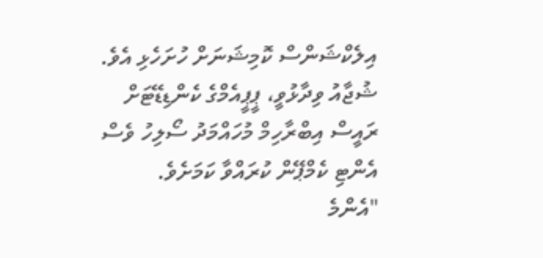އިލެކްޝަންސް ކޮމިޝަނަށް ހުށަހެޅި އެވެ.
ޝުޖާއު ވިދާޅުވީ، ޕީޕީއެމްގެ ކެންޑިޑޭޓަށް ރައީސް އިބްރާހިމް މުހައްމަދު ސޯލިހު ވެސް އެންޓި ކެމްޕޭން ކުރައްވާ ކަމަށެވެ.
"އެންމެ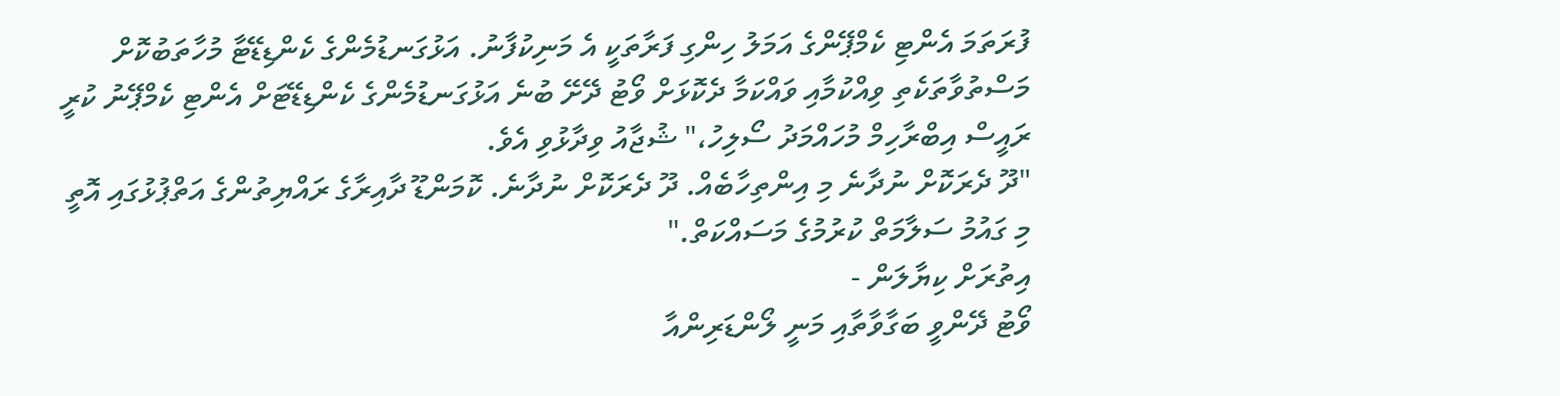ފުރަތަމަ އެންޓި ކެމްޕޭންގެ އަމަލު ހިންގި ފަރާތަކީ އެ މަނިކުފާނު. އަޅުގަނޑުމެންގެ ކެންޑިޑޭޓާ މުހާތަބުކޮށް މަސްތުވާތަކެތި ވިއްކުމާއި ވައްކަމާ ދެކޮޅަށް ވޯޓު ދޭށޭ ބުނެ އަޅުގަނޑުމެންގެ ކެންޑިޑޭޓަށް އެންޓި ކެމްޕޭނު ކުރީ ރައީސް އިބްރާހިމް މުހައްމަދު ސޯލިހު،" ޝުޖާއު ވިދާޅުވި އެވެ.
"ދޫ ދެރަކޮށް ނުދާނެ މި އިންތިހާބެއް. ދޫ ދެރަކޮށް ނުދާނެ. ކޮމަންޑޫ ދާއިރާގެ ރައްޔިތުންގެ އަތްޕުޅުގައި އޮތީ މި ގައުމު ސަލާމަތް ކުރުމުގެ މަސައްކަތް."
އިތުރަށް ކިޔާލަން -
ވޯޓު ދޭންވީ ބަގާވާތާއި މަނީ ލޯންޑަރިންއާ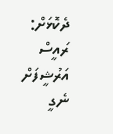ދެކޮޅަށް: ރައީސް
އަރުޝީފަށް ނެގީ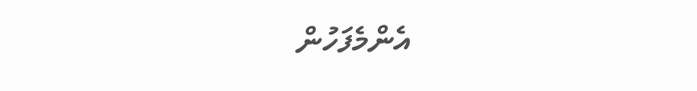އެންމެފަހުން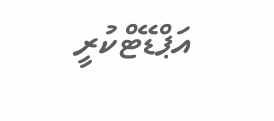އަޕްޑޭޓްކުރީ